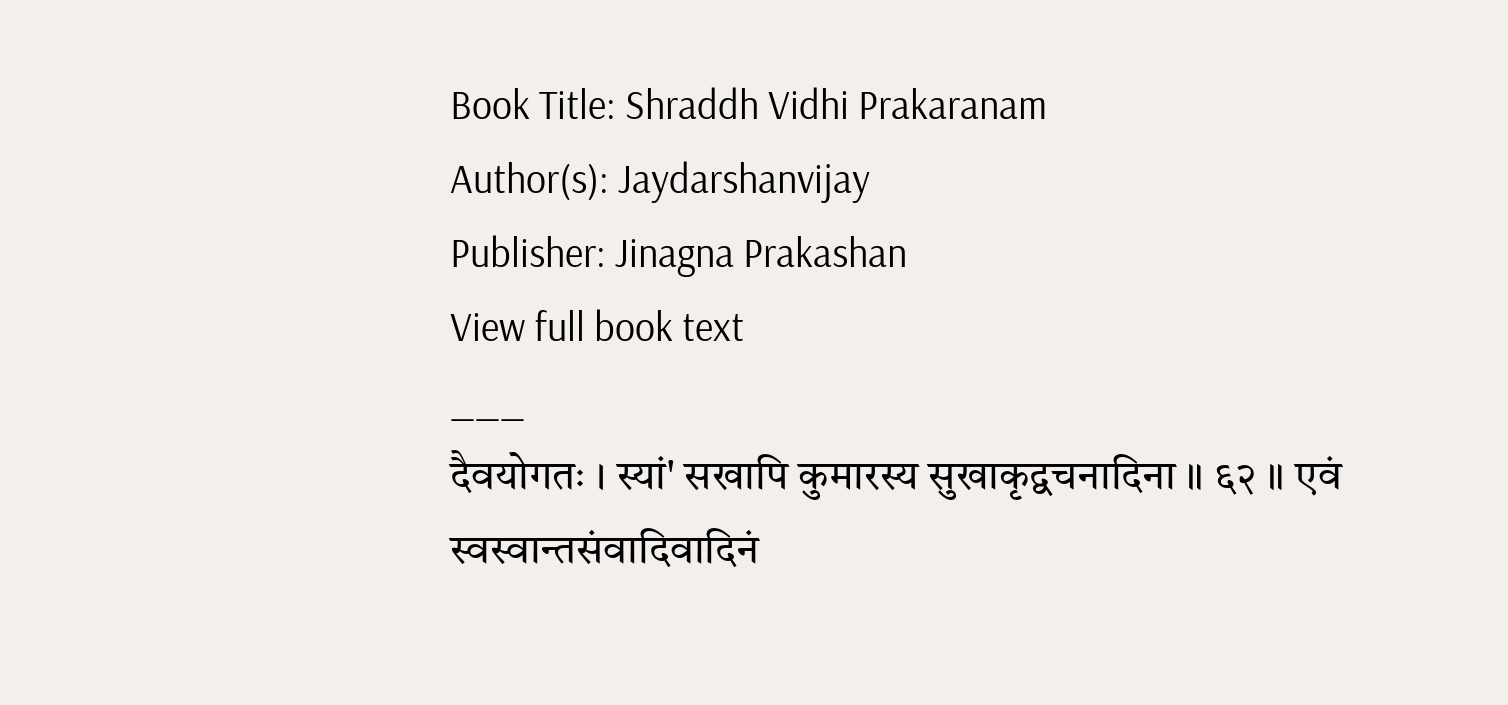Book Title: Shraddh Vidhi Prakaranam
Author(s): Jaydarshanvijay
Publisher: Jinagna Prakashan
View full book text
___
दैवयोगतः । स्यां' सखापि कुमारस्य सुखाकृद्वचनादिना ॥ ६२ ॥ एवं स्वस्वान्तसंवादिवादिनं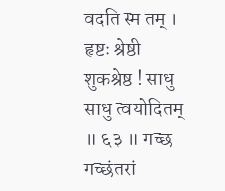वदति स्म तम् । हृष्टः श्रेष्ठी शुकश्रेष्ठ ! साधु साधु त्वयोदितम् ॥ ६३ ॥ गच्छ गच्छंतरां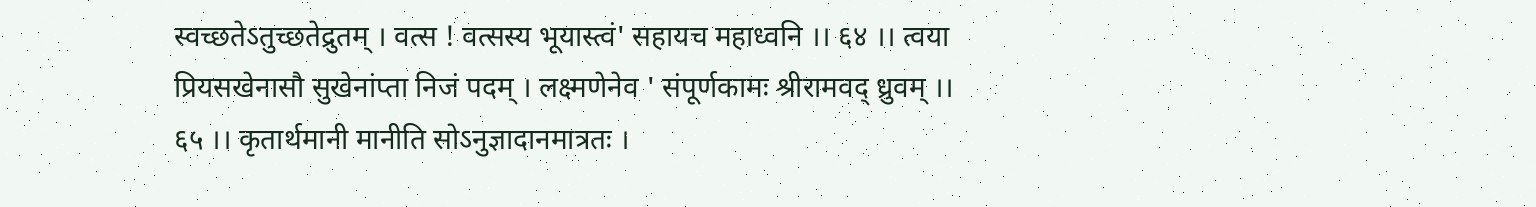स्वच्छतेऽतुच्छतेद्रुतम् । वत्स ! वत्सस्य भूयास्त्वं' सहायच महाध्वनि ।। ६४ ।। त्वया प्रियसखेनासौ सुखेनांप्ता निजं पदम् । लक्ष्मणेनेव ' संपूर्णकामः श्रीरामवद् ध्रुवम् ।। ६५ ।। कृतार्थमानी मानीति सोऽनुज्ञादानमात्रतः ।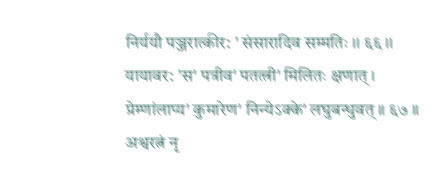निर्ययौ पञ्जरात्कीर: ' संसारादिव सम्मतिः ।। ६६ ।। यायावर: 'स' पत्रीव' पतत्त्री' मिलितः क्षणात् । प्रेम्णांलाप्य' कुमारेण' निन्येऽक्के' लघुबन्धुवत् ॥ ६७ ॥ अश्वरत्नं नृ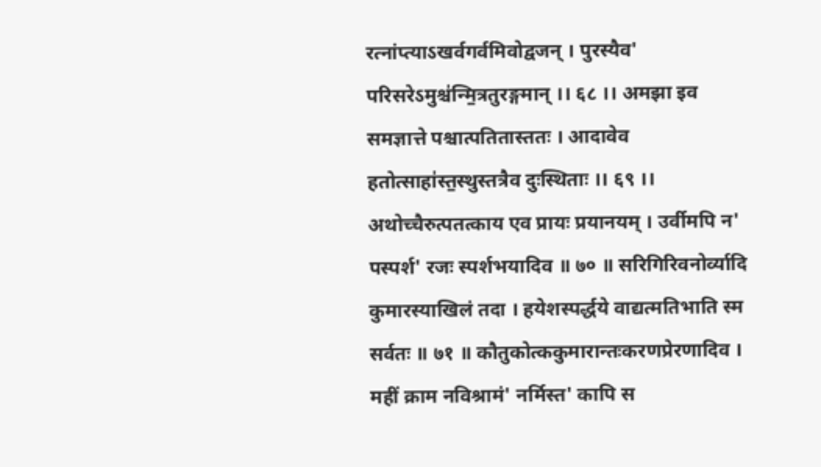रत्नांप्त्याऽखर्वगर्वमिवोद्वजन् । पुरस्यैव' परिसरेऽमुश्च॑न्मि॒त्रतुरङ्गमान् ।। ६८ ।। अमझा इव समज्ञात्ते पश्चात्पतितास्ततः । आदावेव हतोत्साहा॑स्त॒स्थुस्तत्रैव दुःस्थिताः ।। ६९ ।। अथोच्चैरुत्पतत्काय एव प्रायः प्रयानयम् । उर्वीमपि न' पस्पर्श' रजः स्पर्शभयादिव ॥ ७० ॥ सरिगिरिवनोर्व्यादि कुमारस्याखिलं तदा । हयेशस्पर्द्धये वाद्यत्मतिभाति स्म सर्वतः ॥ ७१ ॥ कौतुकोत्ककुमारान्तःकरणप्रेरणादिव । महीं क्राम नविश्रामं' नर्मिस्त' कापि स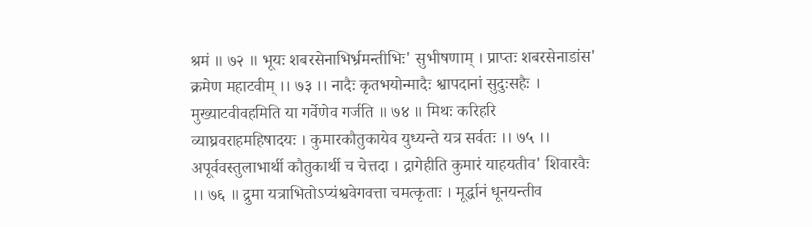श्रमं ॥ ७२ ॥ भूयः शबरसेनाभिर्भ्रमन्तीभिः' सुभीषणाम् । प्राप्तः शबरसेनाडांस' क्रमेण महाटवीम् ।। ७३ ।। नादैः कृतभयोन्मादैः श्वापदानां सुदुःसहैः । मुख्याटवीवहमिति या गर्वेणेव गर्जति ॥ ७४ ॥ मिथः करिहरि व्याघ्रवराहमहिषादयः । कुमारकौतुकायेव युध्यन्ते यत्र सर्वतः ।। ७५ ।। अपूर्ववस्तुलाभार्थी कौतुकार्थी च चेत्तदा । द्रागेहीति कुमारं याहयतीव' शिवारवैः ।। ७६ ॥ द्रुमा यत्राभितोऽप्यंश्ववेगवत्ता चमत्कृताः । मूर्द्धानं धूनयन्तीव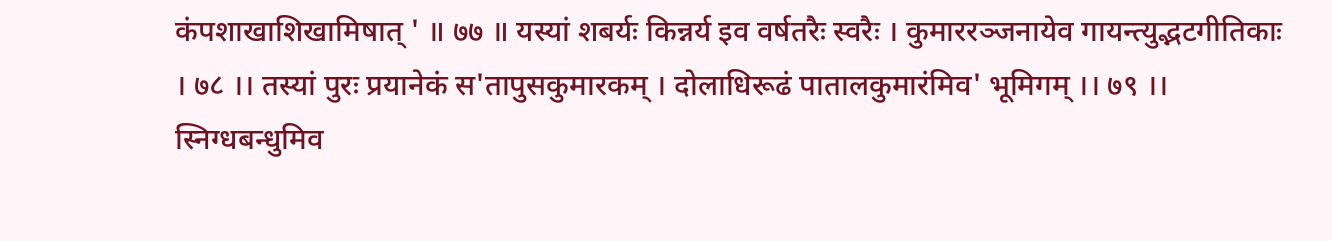कंपशाखाशिखामिषात् ' ॥ ७७ ॥ यस्यां शबर्यः किन्नर्य इव वर्षतरैः स्वरैः । कुमाररञ्जनायेव गायन्त्युद्भटगीतिकाः । ७८ ।। तस्यां पुरः प्रयानेकं स'तापुसकुमारकम् । दोलाधिरूढं पातालकुमारंमिव' भूमिगम् ।। ७९ ।। स्निग्धबन्धुमिव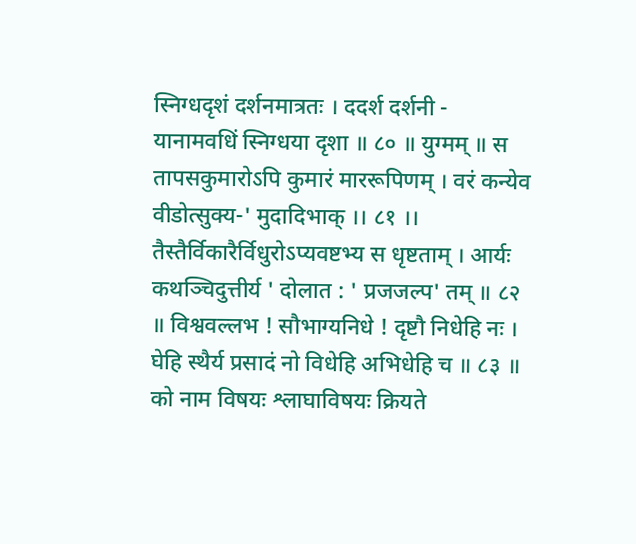स्निग्धदृशं दर्शनमात्रतः । ददर्श दर्शनी - यानामवधिं स्निग्धया दृशा ॥ ८० ॥ युग्मम् ॥ स तापसकुमारोऽपि कुमारं माररूपिणम् । वरं कन्येव वीडोत्सुक्य-' मुदादिभाक् ।। ८१ ।। तैस्तैर्विकारैर्विधुरोऽप्यवष्टभ्य स धृष्टताम् । आर्यः कथञ्चिदुत्तीर्य ' दोलात : ' प्रजजल्प' तम् ॥ ८२ ॥ विश्ववल्लभ ! सौभाग्यनिधे ! दृष्टौ निधेहि नः । घेहि स्थैर्य प्रसादं नो विधेहि अभिधेहि च ॥ ८३ ॥ को नाम विषयः श्लाघाविषयः क्रियते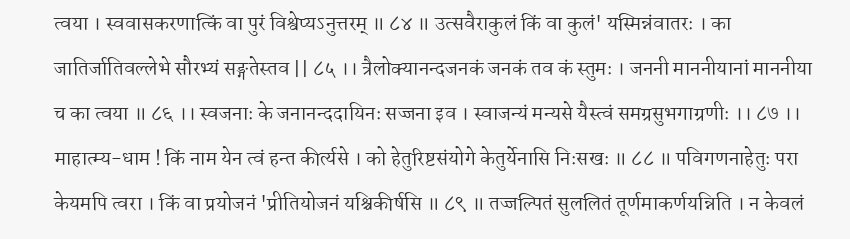त्वया । स्ववासकरणात्किं वा पुरं विश्वेप्यऽनुत्तरम् ॥ ८४ ॥ उत्सवैराकुलं किं वा कुलं' यस्मिन्नंवातरः । का जातिर्जातिवल्लेभे सौरभ्यं सङ्गतेस्तव || ८५ ।। त्रैलोक्यानन्दजनकं जनकं तव कं स्तुमः । जननी माननीयानां माननीया च का त्वया ॥ ८६ ।। स्वजनाः के जनानन्ददायिनः सज्जना इव । स्वाजन्यं मन्यसे यैस्त्वं समग्रसुभगाग्रणीः ।। ८७ ।। माहात्म्य-धाम ! किं नाम येन त्वं हन्त कीर्त्यसे । को हेतुरिष्टसंयोगे केतुर्येनासि निःसखः ॥ ८८ ॥ पविगणनाहेतुः परा केयमपि त्वरा । किं वा प्रयोजनं 'प्रीतियोजनं यश्चिकीर्षसि ॥ ८९ ॥ तज्जल्पितं सुललितं तूर्णमाकर्णयन्निति । न केवलं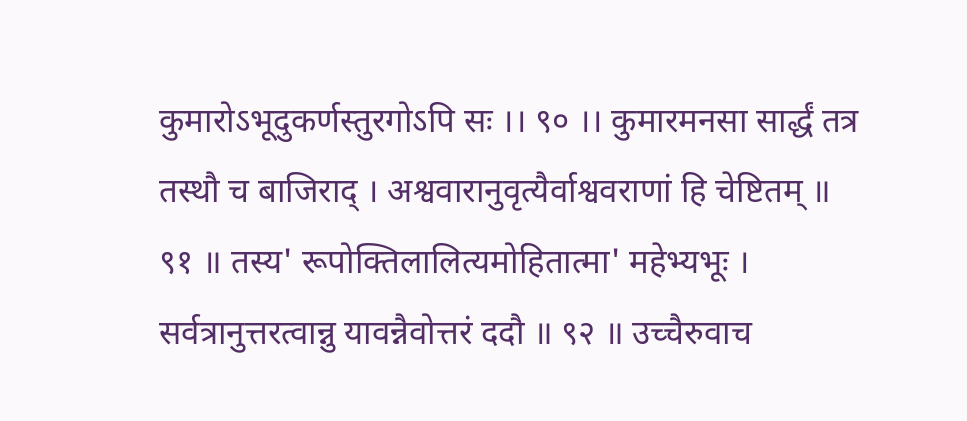कुमारोऽभूदुकर्णस्तुरगोऽपि सः ।। ९० ।। कुमारमनसा सार्द्धं तत्र तस्थौ च बाजिराद् । अश्ववारानुवृत्यैर्वाश्ववराणां हि चेष्टितम् ॥ ९१ ॥ तस्य' रूपोक्तिलालित्यमोहितात्मा' महेभ्यभूः । सर्वत्रानुत्तरत्वान्नु यावन्नैवोत्तरं ददौ ॥ ९२ ॥ उच्चैरुवाच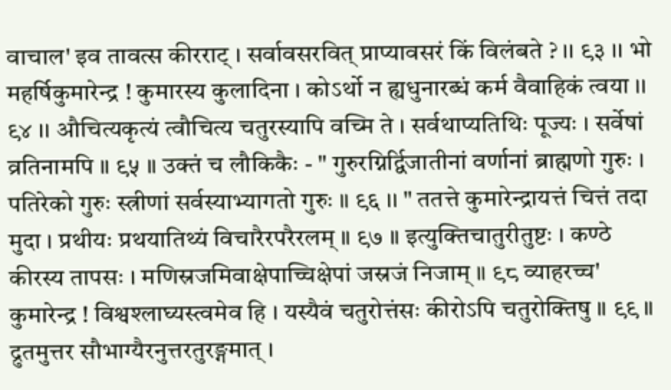वाचाल' इव तावत्स कीरराट् । सर्वावसरवित् प्राप्यावसरं किं विलंबते ? ।। ९३ ।। भो महर्षिकुमारेन्द्र ! कुमारस्य कुलादिना । कोऽर्थो न ह्यधुनारब्धं कर्म वैवाहिकं त्वया ।। ९४ ।। औचित्यकृत्यं त्वौचित्य चतुरस्यापि वच्मि ते । सर्वथाप्यतिथिः पूज्यः । सर्वेषां व्रतिनामपि ॥ ९५ ॥ उक्तं च लौकिकैः - " गुरुरग्निर्द्विजातीनां वर्णानां ब्राह्मणो गुरुः । पतिरेको गुरुः स्त्रीणां सर्वस्याभ्यागतो गुरुः ॥ ९६ ।। " ततत्ते कुमारेन्द्रायत्तं चित्तं तदा मुदा । प्रथीयः प्रथयातिथ्यं विचारैरपरैरलम् ॥ ९७ ॥ इत्युक्तिचातुरीतुष्टः । कण्ठे कीरस्य तापसः । मणिस्रजमिवाक्षेपाच्चिक्षेपां जस्रजं निजाम् ॥ ९८ व्याहरच्च' कुमारेन्द्र ! विश्वश्लाघ्यस्त्वमेव हि । यस्यैवं चतुरोत्तंसः कीरोऽपि चतुरोक्तिषु ॥ ९९ ॥ द्रुतमुत्तर सौभाग्यैरनुत्तरतुरङ्गमात् ।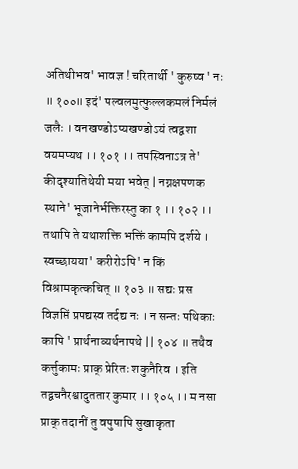अतिथीभव' भावज्ञ ! चरितार्थी ' कुरुष्व ' नः ॥ १००॥ इदं' पल्वलमुत्फुल्लकमलं निर्मलं जलैः । वनखण्डोऽप्यखण्डोऽयं त्वद्वशा वयमप्यथ ।। १०१ ।। तपस्विनाऽत्र ते' कीदृश्यातिथेयी मया भवेत् | नग्नक्षपणक स्थाने' भूजानेर्भक्तिरस्तु का १ ।। १०२ ।। तथापि ते यथाशक्ति भक्तिं कामपि दर्शये । स्वच्छायया' करीरोऽपि' न किं विश्रामकृत्कचित् ॥ १०३ ॥ सद्यः प्रस विज्ञप्तिं प्रपद्यस्व तर्दद्य नः । न सन्तः पथिकाः कापि ' प्रार्थनाव्यर्थनापथे || १०४ ॥ तथैव कर्त्तुकामः प्राक् प्रेरितः शकुनैरिव । इति तद्वचनैरश्वादुततार कुमार ।। १०५ ।। म नसा प्राक् तदानीं तु वपुषापि सुखाकृता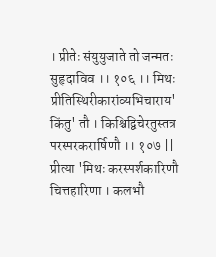। प्रीतेः संयुयुजाते तो जन्मतः सुहृदाविव ।। १०६ ।। मिथः प्रीतिस्थिरीकारांव्यभिचाराय' किंतु' तौ । किश्चिद्विचेरतुस्तत्र परस्परकरार्षिणौ ।। १०७ || प्रीत्या 'मिथः करस्पर्शकारिणौ चित्तहारिणा । कलभौ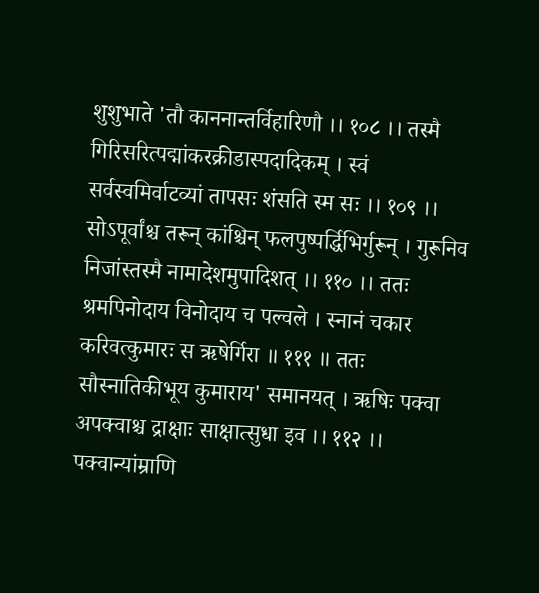शुशुभाते 'तौ काननान्तर्विहारिणौ ।। १०८ ।। तस्मै गिरिसरित्पद्मांकरक्रीडास्पदादिकम् । स्वं सर्वस्वमिर्वाटव्यां तापसः शंसति स्म सः ।। १०९ ।। सोऽपूर्वांश्च तरून् कांश्चिन् फलपुष्पर्द्धिभिर्गुरून् । गुरूनिव निजांस्तस्मै नामादेशमुपादिशत् ।। ११० ।। ततः श्रमपिनोदाय विनोदाय च पल्वले । स्नानं चकार करिवत्कुमारः स ऋषेर्गिरा ॥ १११ ॥ ततः सौस्नातिकीभूय कुमाराय' समानयत् । ऋषिः पक्वा अपक्वाश्च द्राक्षाः साक्षात्सुधा इव ।। ११२ ।। पक्वान्यांम्राणि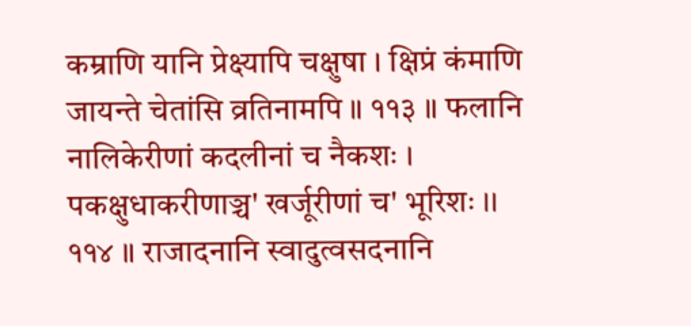कम्राणि यानि प्रेक्ष्यापि चक्षुषा । क्षिप्रं कंमाणि जायन्ते चेतांसि व्रतिनामपि ॥ ११३ ॥ फलानि नालिकेरीणां कदलीनां च नैकशः । पकक्षुधाकरीणाञ्च' खर्जूरीणां च' भूरिशः ।। ११४ ॥ राजादनानि स्वादुत्वसदनानि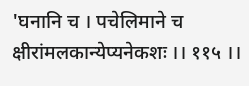'घनानि च । पचेलिमाने च क्षीरांमलकान्येप्यनेकशः ।। ११५ ।।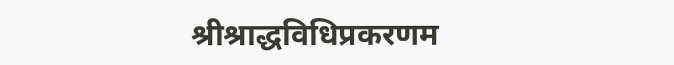श्रीश्राद्धविधिप्रकरणम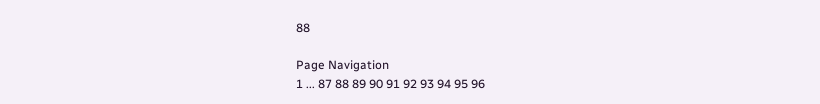88

Page Navigation
1 ... 87 88 89 90 91 92 93 94 95 96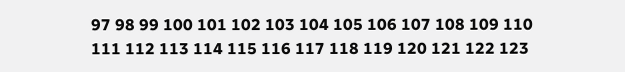97 98 99 100 101 102 103 104 105 106 107 108 109 110 111 112 113 114 115 116 117 118 119 120 121 122 123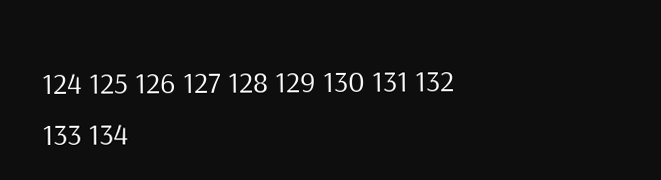124 125 126 127 128 129 130 131 132 133 134